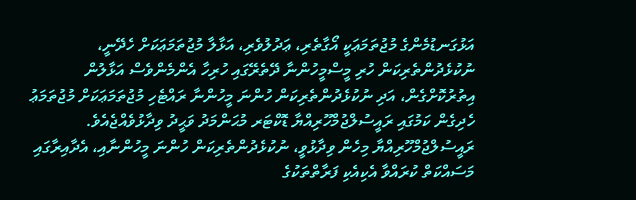އަޅުގަނޑުމެންގެ މުޖުތަމަޢަކީ އޯގާތެރި، ޢަދުލުވެރި، އަޅާލާ މުޖުތަމަޢަކަށް ހެދޭނީ، ނުކުޅެދުންތެރިކަން ހުރި މީސްމީހުންނާ ދޭތެރޭގައި ހުރިހާ އެންމެންވެސް އަޅާލުން އިތުރުކޮށްގެން، އަދި ނުކުޅެދުންތެރިކަން ހުންނަ މީހުންނާ ރައްޓެހި މުޖުތަމަޢަކަށް މުޖުތަމަޢު ހެދިގެން ކަމުގައި ރައީސުލްޖުމްހޫރިއްޔާ ޑޮކްޓަރ މުޙަންމަދު ވަޙީދު ވިދާޅުވެއްޖެއެވެ. ރައީސުލްޖުމްހޫރިއްޔާ މިހެން ވިދާޅުވީ، ނުކުޅެދުންތެރިކަން ހުންނަ މީހުންނާއި، އެދާއިރާގައި މަސައްކަތް ކުރައްވާ އެކިއެކި ފަރާތްތަކުގެ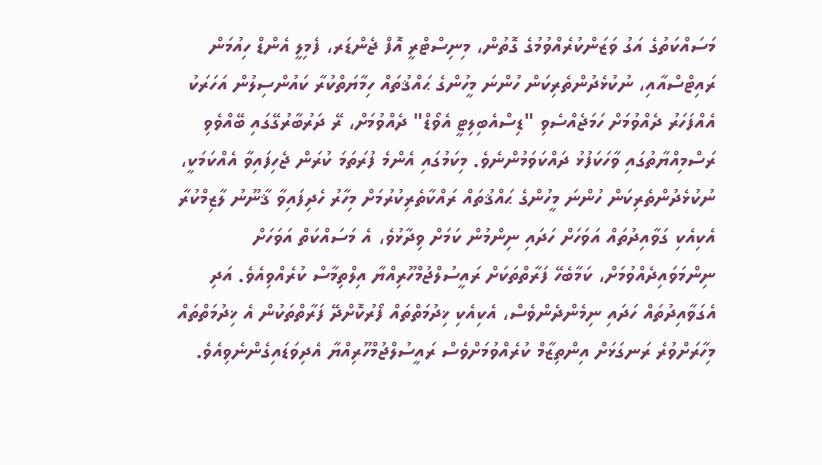މަސައްކަތުގެ އަގު ވަޒަންކުރެއްވުމުގެ ގޮތުން، މިނިސްޓްރީ އޮފް ޖެންޑަރ، ފެމިލީ އެންޑް ހިއުމަން ރައިޓްސްއާއި، ނުކުޅެދުންތެރިކަން ހުންނަ މީހުންގެ ޙައްޤުތައް ހިމާޔަތްކުރާ ކައުންސިލުން އަހަރަކު އެއްފަހަރު ދެއްވުމަށް ހަމަޖެއްސެވި "ޑިސްއެބިލިޓީ އެވޯޑް" ދެއްވުމަށް، ރޭ ދަރުބާރުގޭގައި ބޭއްވެވި ރަސްމިއްޔާތުގައި ވާހަކަފުޅު ދައްކަވަމުންނެވެ. މިކަމުގައި އެންމެ ފުރަތަމަ ކުރަން ޖެހިފައިވާ އެއްކަމަކީ، ނުކުޅެދުންތެރިކަން ހުންނަ މީހުންގެ ޙައްޤުތައް ރައްކާތެރިކުރުމަށް މިހާރު ހެދިފައިވާ ޤާނޫނު ލާޒިމްކުރާ އެކިއެކި ގަވާއިދުތައް އަވަހަށް ހަދައި ނިންމުން ކަމަށް ވިދާޅުވެ، އެ މަސައްކަތް އަވަހަށް ނިންމަވައިދެއްވުމަށް، ކަމާބެހޭ ފަރާތްތަކަށް ރައީސުލްޖުމްހޫރިއްޔާ އިލްތިމާސް ކުރެއްވިއެވެ. އަދި އެގަވާއިދުތައް ހަދައި ނިމެންދެންވެސް، އެކިއެކި ޚިދުމަތްތައް ފޯރުކޮށްދޭ ފަރާތްތަކުން އެ ޚިދުމަތްތައް މިހާރަށްވުރެ ރަނގަޅަށް އިންތިޒާމް ކުރެއްވުމަށްވެސް ރައީސުލްޖުމްހޫރިއްޔާ އެދިވަޑައިގެންނެވިއެވެ.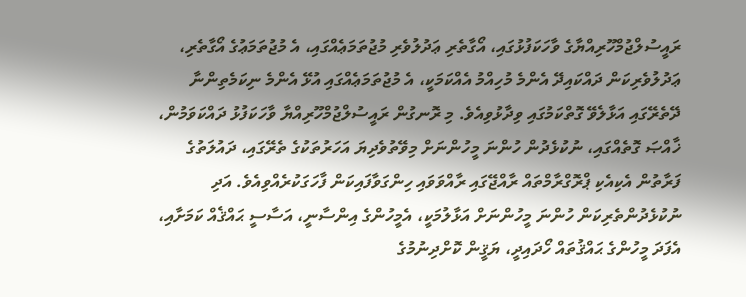ރައީސުލްޖުމްހޫރިއްޔާގެ ވާހަކަފުޅުގައި، އޯގާތެރި ޢަދުލުވެރި މުޖުތަމަޢެއްގައި، އެ މުޖުތަމަޢުގެ އޯގާތެރި، ޢަދުލުވެރިކަން ދައްކައިދޭ އެންމެ މުހިއްމު އެއްކަމަކީ، އެ މުޖުތަމަޢެއްގައި އުޅޭ އެންމެ ނިކަމެތިންނާ ދޭތެރޭގައި އަޅާލެވޭ ގޮތްކަމުގައި ވިދާޅުވިއެވެ. މި ރޮނގުން ރައީސުލްޖުމްހޫރިއްޔާ ވާހަކަފުޅު ދައްކަވަމުން، ޚާއްޞަ ގޮތެއްގައި، ނުކުޅެދުން ހުންނަ މީހުންނަށް މިވޭތުވެދިޔަ އަހަރުތަކުގެ ތެރޭގައި، ދައުލަތުގެ ފަރާތުން އެކިއެކި ޕްރޮގްރާމްތައް ރާއްޖޭގައި ރާއްވަވައި ހިންގަވާފައިކަން ފާހަގަކުރެއްވިއެވެ. އަދި ނުކުޅެދުންތެރިކަން ހުންނަ މީހުންނަށް އަޅާލުމަކީ، އެމީހުންގެ އިންސާނީ، އަސާސީ ޙައްޤެއް ކަމަށާއި، އެފަދަ މީހުންގެ ޙައްޤުތައް ހޯދައިދީ، ޔަޤީން ކޮށްދިނުމުގެ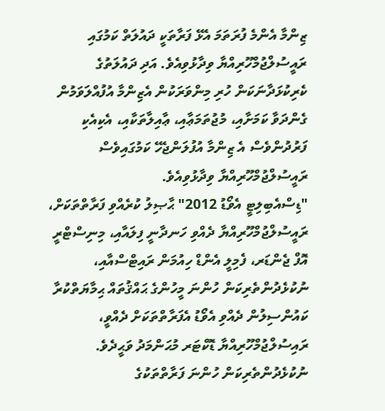ޒިންމާ އެންމެ ފުރަތަމަ އެޅޭ ފަރާތަކީ ދައުލަތް ކަމުގައި ރައީސުލްޖުމްހޫރިއްޔާ ވިދާޅުވިއެވެ. އަދި ދައުލަތުގެ ކެރިކުޅަދާނަކަން ހުރި މިންވަރަކުން އެޒިންމާ އުފުއްލަވަމުން ގެންދަވާ ކަމަށާއި، މުޖުތަމަޢާއި، ޢާއިލާތަކާއި، އެކިއެކި ފަރުދުންވެސް އެ ޒިންމާ އުފުލަންޖެހޭ ކަމުގައިވެސް ރައީސުލްޖުމްހޫރިއްޔާ ވިދާޅުވިއެވެ.
"ޑިސްއެބިލިޓީ އެވޯޑު 2012" ޙާޞިލު ކުރެއްވި ފަރާތްތަކަށް، ރައީސުލްޖުމްހޫރިއްޔާ ދެއްވި ހަނދާނީ ފިލައާއި، މިނިސްޓްރީ އޮފް ޖެންޑަރ، ފެމިލީ އެންޑް ހިއުމަން ރައިޓްސްއާއި، ނުކުޅެދުންތެރިކަން ހުންނަ މީހުންގެ ޙައްޤުތައް ޙިމާޔަތްކުރާ ކައުންސިލުން ދެއްވި އެވޯޑު އެފަރާތްތަކަށް ދެއްވީ، ރައިސުލްޖުމްހޫރިއްޔާ ޑޮކްޓަރ މުޙަންމަދު ވަޙީދެވެ.
ނުކުޅެދުންތެރިކަން ހުންނަ ފަރާތްތަކުގެ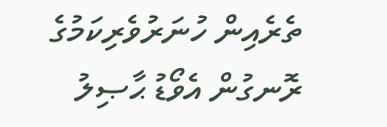ތެރެއިން ހުނަރުވެރިކަމުގެ ރޮނގުން އެވޯޑު ޙާޞިލު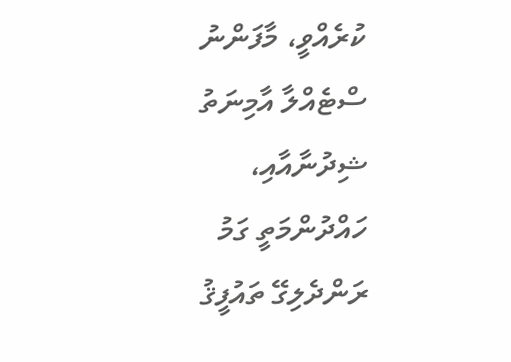ކުރެއްވީ، މާފަންނު ސްޓެއްލާ އާމިނަތު ޝިދުނާއާއި، ހައްދުންމަތީ ގަމު ރަންދެލިގޭ ތައުފީޤު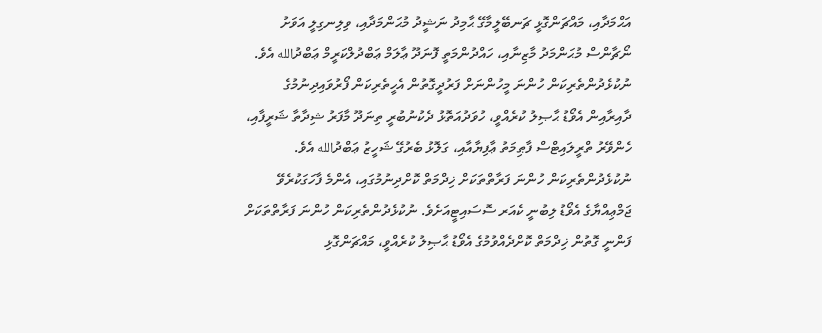އަޙްމަދާއި، މައްޗަންގޮޅީ ޗަނބޭލީމާގޭ ޙާމިދު ނަޝީދު މުޙަންމަދާއި، ވިލިނގިލީ އަވަށު ނޯޗާންސް މުޙަންމަދު މާޒިނާއި، ހައްދުންމަތީ ފޮނަދޫ ޢާލަމް ޢަބްދުލްކަރީމް ޢަބްދުالله އެވެ. ނުކުޅެދުންތެރިކަން ހުންނަ މީހުންނަށް ފަރުދީގޮތުން އެހީތެރިކަން ފޯރުވައިދިނުމުގެ ދާއިރާއިން އެވޯޑު ޙާޞިލު ކުރެއްވީ، ހުވަދުއަތޮޅު ދެކުނުބުރީ ތިނަދޫ މާފަރު ޝިދާތާ ޝަރީފާއި، ހެންވޭރު ތްރީލައިޓްސް ފާޠިމަތު ޢާފިޔާއާއި، ގަލޮޅު ބެރުގޭ ޝަހީޒު ޢަބްދުالله އެވެ. ނުކުޅެދުންތެރިކަން ހުންނަ ފަރާތްތަކަށް ޚިދްމަތް ކޮށްދިނުމުގައި، އެންމެ ފާހަގަކުރެވޭ ޖަމްޢިއްޔާގެ އެވޯޑު ލިބުނީ ކެއަރ ސޮސައިޓީއަށެވެ. ނުކުޅެދުންތެރިކަން ހުންނަ ފަރާތްތަކަށް ފަންނީ ގޮތުން ޚިދްމަތް ކޮށްދެއްވުމުގެ އެވޯޑު ޙާޞިލު ކުރެއްވީ، މައްޗަންގޮޅި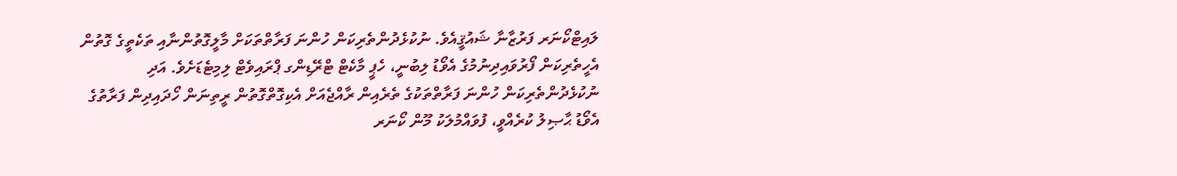ލައިޓްކޯނަރ ފަރުޒާނާ ޝައުޤީއެވެ. ނުކުޅެދުންތެރިކަން ހުންނަ ފަރާތްތަކަށް މާލީގޮތުންނާއި ތަކެތީގެ ގޮތުން އެހީތެރިކަން ފޯރުވައިދިނުމުގެ އެވޯޑު ލިބުނީ، ހެޕީ މާކެޓް ޓްރޭޑިންގ ޕްރައިވެޓް ލިމިޓެޑަށެވެ. އަދި ނުކުޅެދުންތެރިކަން ހުންނަ ފަރާތްތަކުގެ ތެރެއިން ރާއްޖެއަށް އެކިގޮތްގޮތުން ރީތިނަން ހޯދައިދިން ފަރާތުގެ އެވޯޑު ޙާޞިލު ކުރެއްވީ، ފުވައްމުލަކު މޫން ކޯނަރ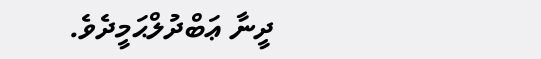ދީނާ ޢަބްދުލްޙަމީދެވެ.